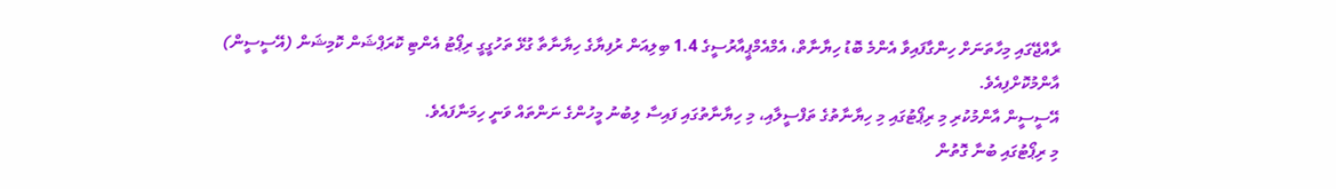ރާއްޖޭގައި މިހާތަނަށް ހިންގާފައިވާ އެންމެ ބޮޑު ހިޔާނާތް، އެމްއެމްޕީއާރުސީގެ 1.4 ބިލިއަން ރުފިޔާގެ ހިޔާނާތާ ގުޅޭ ތަހުގީގީ ރިޕޯޓު އެންޓި ކޮރަޕްޝަން ކޮމިޝަން (އޭސީސީން) އާންމުކޮށްފިއެވެ.
އޭސީސީން އާންމުކުރި މި ރިޕޯޓުގައި މި ހިޔާނާތުގެ ތަފްސީލާއި، މި ހިޔާނާތުގައި ފައިސާ ލިބުނު މީހުންގެ ނަންތައް ވަނީ ހިމަނާފައެވެ.
މި ރިޕޯޓުގައި ބުނާ ގޮތުން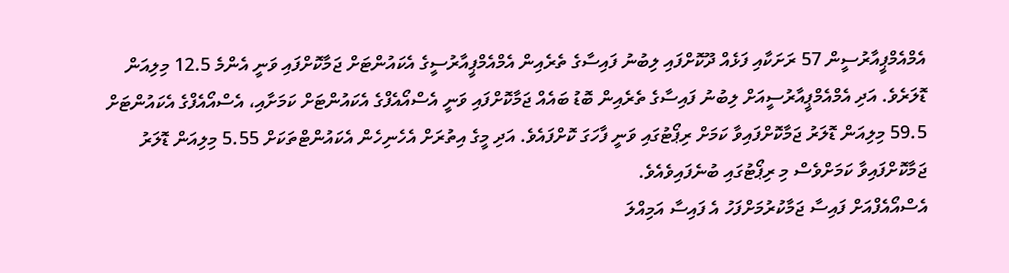އެމްއެމްޕީއާރުސީން 57 ރަށަކާއި ފަޅެއް ދޫކޮށްފައި ލިބުނު ފައިސާގެ ތެރެއިން އެމްއެމްޕީއާރުސީގެ އެކައުންޓަށް ޖަމާކޮށްފައި ވަނީ އެންމެ 12.5 މިލިއަން ޑޮލަރެވެ. އަދި އެމްއެމްޕީއާރުސީއަށް ލިބުނު ފައިސާގެ ތެރެއިން ބޮޑު ބައެއް ޖަމާކޮށްފައި ވަނީ އެސްއޯއެފްގެ އެކައުންޓަށް ކަމަށާއި، އެސްއޯއެފްގެ އެކައުންޓަށް 59.5 މިލިއަން ޑޮލަރު ޖަމާކޮށްފައިވާ ކަމަށް ރިޕޯޓުގައި ވަނީ ފާހަގަ ކޮށްފައެވެ. އަދި މީގެ އިތުރަށް އެހެނިހެން އެކައުންޓްތަކަށް 5.55 މިލިއަން ޑޮލަރު ޖަމާކޮށްފައިވާ ކަމަށްވެސް މި ރިޕޯޓުގައި ބުނެފައިވެއެވެ.
އެސްއޯއެފްއަށް ފައިސާ ޖަމާކުރުމަށްފަހު އެ ފައިސާ އަމިއްލަ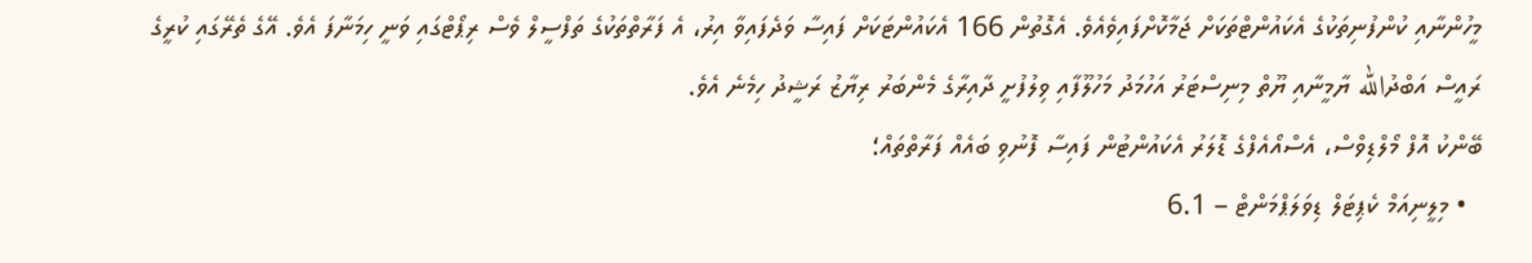މީހުންނާއި ކުންފުނިތަކުގެ އެކައުންޓްތަކަށް ޖަމާކޮށްފައިވެއެވެ. އެގޮތުން 166 އެކައުންޓަކަށް ފައިސާ ވަދެފައިވާ އިރު، އެ ފަރާތްތަކުގެ ތަފްސީލް ވެސް ރިޕޯޓްގައި ވަނީ ހިމަނާފަ އެވެ. އޭގެ ތެރޭގައި ކުރީގެ ރައީސް އަބްދުالله ޔާމީނާއި ޔޫތް މިނިސްޓަރު އަހުމަދު މަހުލޫފާއި ވިލުފުށީ ދާއިރާގެ މެންބަރު ރިޔާޒު ރަޝީދު ހިމެނެ އެވެ.
ބޭންކު އޮފް މޯލްޑިވްސް، އެސްއޯއެފްގެ ޑޮލަރު އެކައުންޓުން ފައިސާ ފޮނުވި ބައެއް ފަރާތްތައް؛
  • މިލީނިއަމް ކެޕިޓަލް ޑިވަލަޕްމަންޓް – 6.1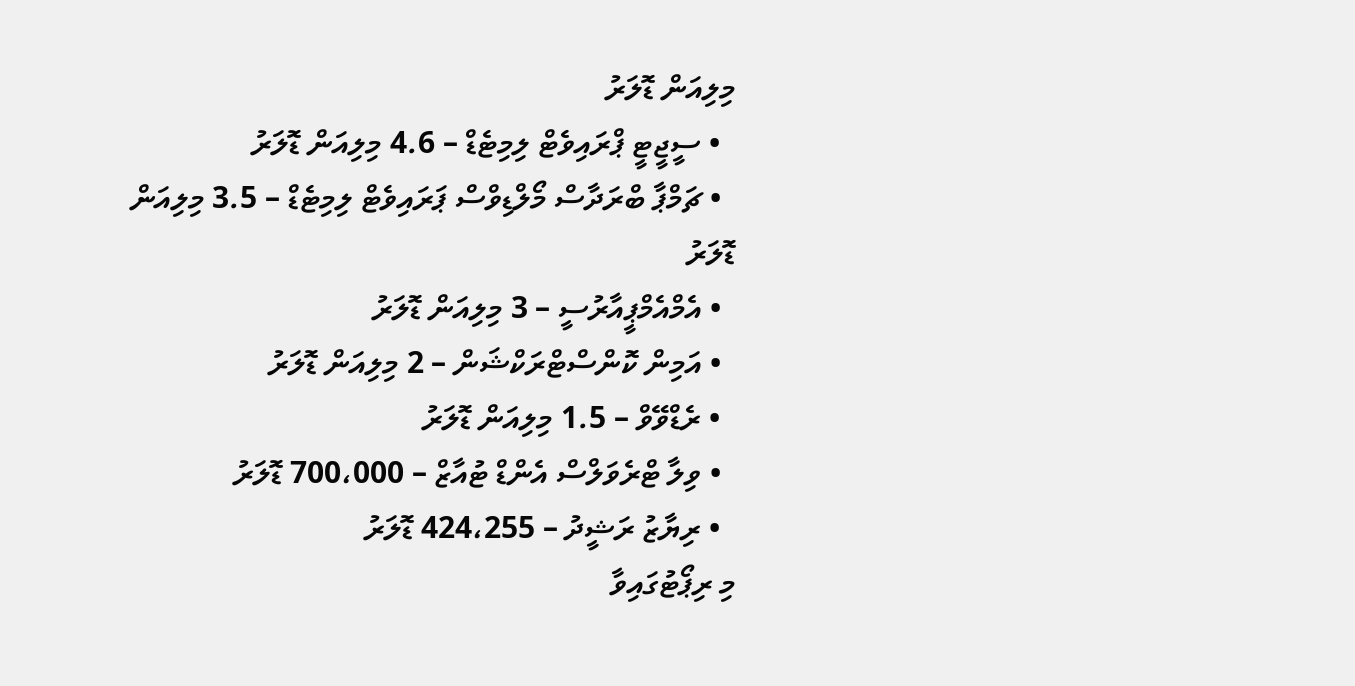މިލިއަން ޑޮލަރު
  • ސީޖީޓީ ޕްރައިވެޓް ލިމިޓެޑް – 4.6 މިލިއަން ޑޮލަރު
  • ޗަމްޕާ ބްރަދާސް މޯލްޑިވްސް ޕަރައިވެޓް ލިމިޓެޑް – 3.5 މިލިއަން ޑޮލަރު
  • އެމްއެމްޕީއާރުސީ – 3 މިލިއަން ޑޮލަރު
  • އަމިން ކޮންސްޓްރަކްޝަން – 2 މިލިއަން ޑޮލަރު
  • ރެޑްވޭވް – 1.5 މިލިއަން ޑޮލަރު
  • ވިލާ ޓްރެވަލްސް އެންޑް ޓުއާޒް – 700،000 ޑޮލަރު
  • ރިޔާޒު ރަޝީދު – 424،255 ޑޮލަރު
މި ރިޕޯޓުގައިވާ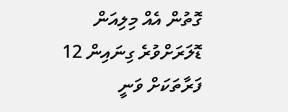ގޮތުން އެއް މިލިއަން ޑޮލަރަށްވުރެ ގިނައިން 12 ފަރާތަކަށް ވަނީ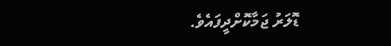ޑޮލަރު ޖަމާކޮށްދީފައެވެ.